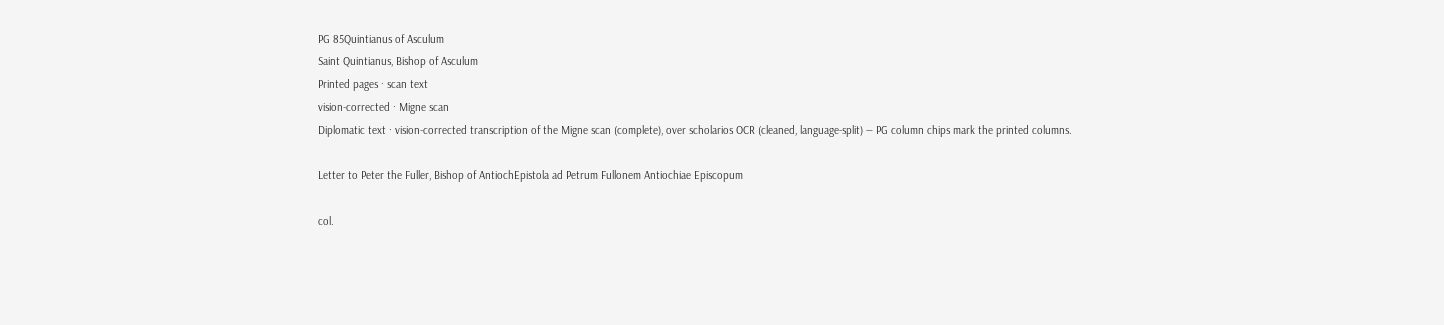PG 85Quintianus of Asculum
Saint Quintianus, Bishop of Asculum
Printed pages · scan text
vision-corrected · Migne scan
Diplomatic text · vision-corrected transcription of the Migne scan (complete), over scholarios OCR (cleaned, language-split) — PG column chips mark the printed columns.

Letter to Peter the Fuller, Bishop of AntiochEpistola ad Petrum Fullonem Antiochiae Episcopum

col.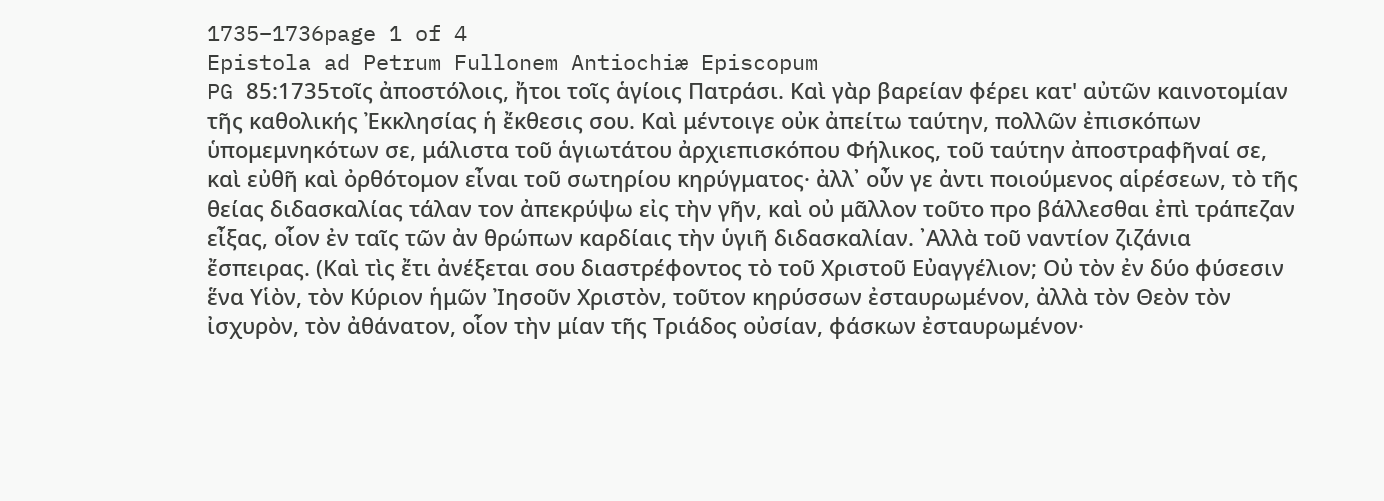1735–1736page 1 of 4
Epistola ad Petrum Fullonem Antiochiæ Episcopum
PG 85:1735τοῖς ἀποστόλοις, ἤτοι τοῖς ἁγίοις Πατράσι. Καὶ γὰρ βαρείαν φέρει κατ' αὐτῶν καινοτομίαν τῆς καθολικής Ἐκκλησίας ἡ ἔκθεσις σου. Καὶ μέντοιγε οὐκ ἀπείτω ταύτην, πολλῶν ἐπισκόπων ὑπομεμνηκότων σε, μάλιστα τοῦ ἁγιωτάτου ἀρχιεπισκόπου Φήλικος, τοῦ ταύτην ἀποστραφῆναί σε, καὶ εὐθῆ καὶ ὀρθότομον εἶναι τοῦ σωτηρίου κηρύγματος· ἀλλ᾽ οὖν γε ἀντι ποιούμενος αἱρέσεων, τὸ τῆς θείας διδασκαλίας τάλαν τον ἀπεκρύψω εἰς τὴν γῆν, καὶ οὐ μᾶλλον τοῦτο προ βάλλεσθαι ἐπὶ τράπεζαν εἶξας, οἷον ἐν ταῖς τῶν ἀν θρώπων καρδίαις τὴν ὑγιῆ διδασκαλίαν. ᾿Αλλὰ τοῦ ναντίον ζιζάνια ἔσπειρας. (Καὶ τὶς ἔτι ἀνέξεται σου διαστρέφοντος τὸ τοῦ Χριστοῦ Εὐαγγέλιον; Οὐ τὸν ἐν δύο φύσεσιν ἕνα Υἱὸν, τὸν Κύριον ἡμῶν Ἰησοῦν Χριστὸν, τοῦτον κηρύσσων ἐσταυρωμένον, ἀλλὰ τὸν Θεὸν τὸν ἰσχυρὸν, τὸν ἀθάνατον, οἷον τὴν μίαν τῆς Τριάδος οὐσίαν, φάσκων ἐσταυρωμένον·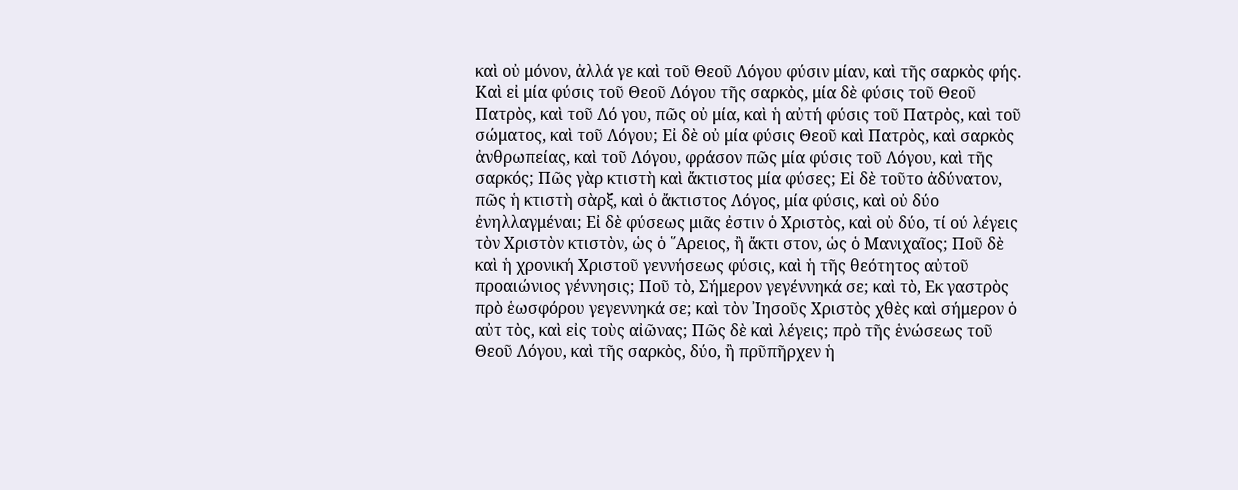καὶ οὐ μόνον, ἀλλά γε καὶ τοῦ Θεοῦ Λόγου φύσιν μίαν, καὶ τῆς σαρκὸς φής. Καὶ εἰ μία φύσις τοῦ Θεοῦ Λόγου τῆς σαρκὸς, μία δὲ φύσις τοῦ Θεοῦ Πατρὸς, καὶ τοῦ Λό γου, πῶς οὐ μία, καὶ ἡ αὐτή φύσις τοῦ Πατρὸς, καὶ τοῦ σώματος, καὶ τοῦ Λόγου; Εἰ δὲ οὐ μία φύσις Θεοῦ καὶ Πατρὸς, καὶ σαρκὸς ἀνθρωπείας, καὶ τοῦ Λόγου, φράσον πῶς μία φύσις τοῦ Λόγου, καὶ τῆς σαρκός; Πῶς γὰρ κτιστὴ καὶ ἄκτιστος μία φύσες; Εἰ δὲ τοῦτο ἀδύνατον, πῶς ἡ κτιστὴ σὰρξ, καὶ ὁ ἄκτιστος Λόγος, μία φύσις, καὶ οὐ δύο ἐνηλλαγμέναι; Εἰ δὲ φύσεως μιᾶς ἐστιν ὁ Χριστὸς, καὶ οὐ δύο, τί ού λέγεις τὸν Χριστὸν κτιστὸν, ὡς ὁ ῞Αρειος, ἢ ἄκτι στον, ὡς ὁ Μανιχαῖος; Ποῦ δὲ καὶ ἡ χρονική Χριστοῦ γεννήσεως φύσις, καὶ ἡ τῆς θεότητος αὐτοῦ προαιώνιος γέννησις; Ποῦ τὸ, Σήμερον γεγέννηκά σε; καὶ τὸ, Εκ γαστρὸς πρὸ ἑωσφόρου γεγεννηκά σε; καὶ τὸν ᾿Ιησοῦς Χριστὸς χθὲς καὶ σήμερον ὁ αὐτ τὸς, καὶ εἰς τοὺς αἰῶνας; Πῶς δὲ καὶ λέγεις; πρὸ τῆς ἑνώσεως τοῦ Θεοῦ Λόγου, καὶ τῆς σαρκὸς, δύο, ἢ πρῦπῆρχεν ἡ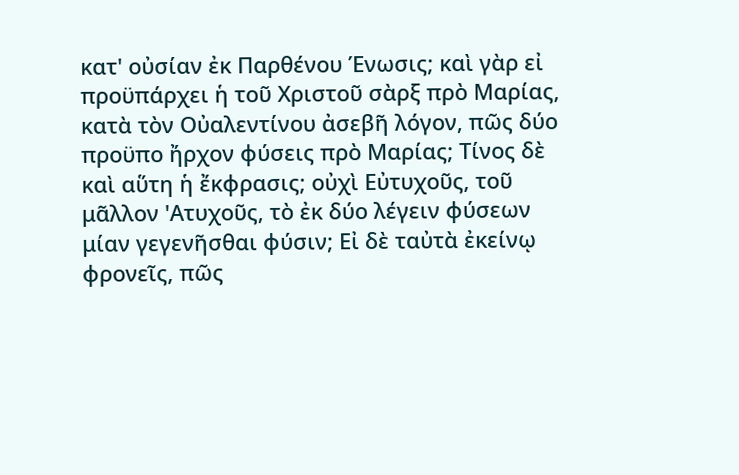κατ' οὐσίαν ἐκ Παρθένου Ένωσις; καὶ γὰρ εἰ προϋπάρχει ἡ τοῦ Χριστοῦ σὰρξ πρὸ Μαρίας, κατὰ τὸν Οὐαλεντίνου ἀσεβῆ λόγον, πῶς δύο προϋπο ἤρχον φύσεις πρὸ Μαρίας; Τίνος δὲ καὶ αὕτη ἡ ἔκφρασις; οὐχὶ Εὐτυχοῦς, τοῦ μᾶλλον 'Ατυχοῦς, τὸ ἐκ δύο λέγειν φύσεων μίαν γεγενῆσθαι φύσιν; Εἰ δὲ ταὐτὰ ἐκείνῳ φρονεῖς, πῶς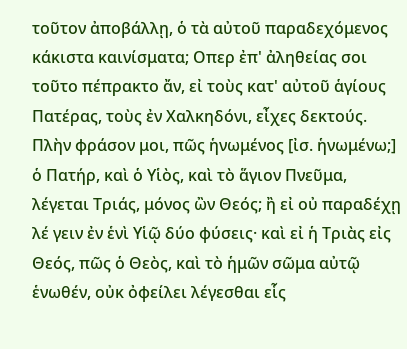τοῦτον ἀποβάλλῃ, ὁ τὰ αὐτοῦ παραδεχόμενος κάκιστα καινίσματα; Οπερ ἐπ' ἀληθείας σοι τοῦτο πέπρακτο ἄν, εἰ τοὺς κατ' αὐτοῦ ἁγίους Πατέρας, τοὺς ἐν Χαλκηδόνι, εἶχες δεκτούς. Πλὴν φράσον μοι, πῶς ἡνωμένος [ἰσ. ἡνωμένω;] ὁ Πατήρ, καὶ ὁ Υἱὸς, καὶ τὸ ἅγιον Πνεῦμα, λέγεται Τριάς, μόνος ὢν Θεός; ἢ εἰ οὐ παραδέχῃ λέ γειν ἐν ἑνὶ Υἱῷ δύο φύσεις· καὶ εἰ ἡ Τριὰς εἰς Θεός, πῶς ὁ Θεὸς, καὶ τὸ ἡμῶν σῶμα αὐτῷ ἑνωθέν, οὐκ ὀφείλει λέγεσθαι εἷς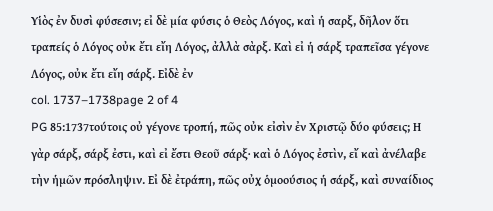Υἱὸς ἐν δυσὶ φύσεσιν; εἰ δὲ μία φύσις ὁ Θεὸς Λόγος, καὶ ἡ σαρξ, δῆλον ὅτι τραπείς ὁ Λόγος οὐκ ἔτι εἴη Λόγος, ἀλλὰ σὰρξ. Καὶ εἰ ἡ σάρξ τραπεῖσα γέγονε Λόγος, οὐκ ἔτι εἴη σάρξ. Εἰδὲ ἐν
col. 1737–1738page 2 of 4
PG 85:1737τούτοις οὐ γέγονε τροπή, πῶς οὐκ εἰσὶν ἐν Χριστῷ δύο φύσεις; Η γὰρ σάρξ, σάρξ ἐστι, καὶ εἰ ἔστι Θεοῦ σάρξ· καὶ ὁ Λόγος ἐστὶν, εἴ καὶ ἀνέλαβε τὴν ἡμῶν πρόσληψιν. Εἰ δὲ ἐτράπη, πῶς οὐχ ὁμοούσιος ἡ σάρξ, καὶ συναίδιος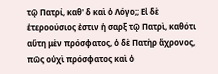τῷ Πατρί, καθ' δ καὶ ὁ Λόγο;; Εἰ δὲ ἑτεροούσιος ἐστιν ἡ σαρξ τῷ Πατρὶ, καθότι αὕτη μὲν πρόσφατος, ὁ δὲ Πατὴρ ἄχρονος, πῶς οὐχὶ πρόσφατος καὶ ὁ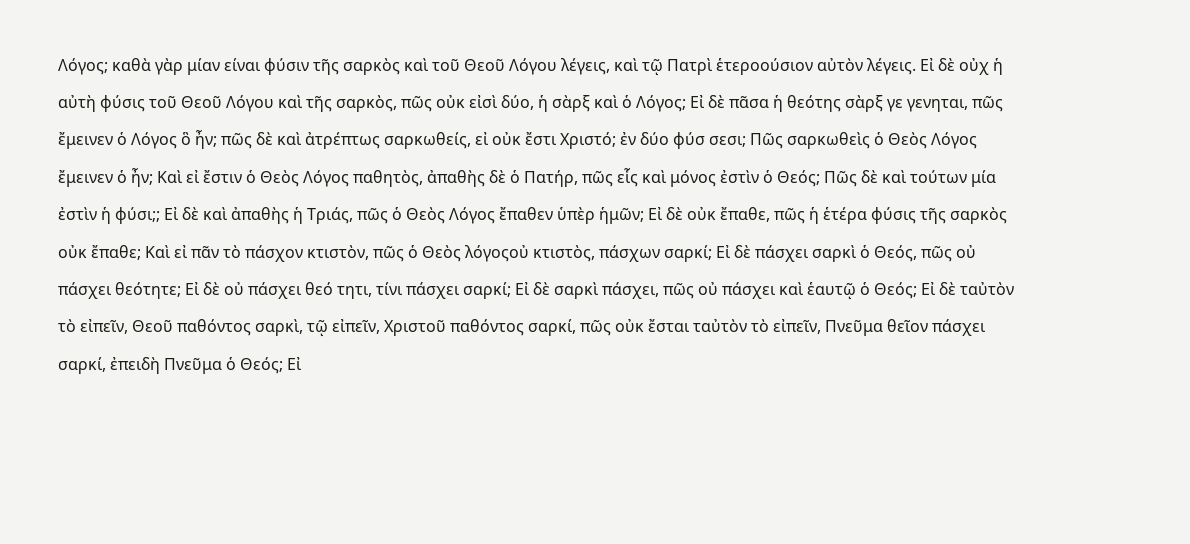Λόγος; καθὰ γὰρ μίαν είναι φύσιν τῆς σαρκὸς καὶ τοῦ Θεοῦ Λόγου λέγεις, καὶ τῷ Πατρὶ ἑτεροούσιον αὐτὸν λέγεις. Εἰ δὲ οὐχ ἡ αὐτὴ φύσις τοῦ Θεοῦ Λόγου καὶ τῆς σαρκὸς, πῶς οὐκ εἰσὶ δύο, ἡ σὰρξ καὶ ὁ Λόγος; Εἰ δὲ πᾶσα ἡ θεότης σὰρξ γε γενηται, πῶς ἔμεινεν ὁ Λόγος ὃ ἦν; πῶς δὲ καὶ ἀτρέπτως σαρκωθείς, εἰ οὐκ ἔστι Χριστό; ἐν δύο φύσ σεσι; Πῶς σαρκωθεὶς ὁ Θεὸς Λόγος ἔμεινεν ὁ ἦν; Καὶ εἰ ἔστιν ὁ Θεὸς Λόγος παθητὸς, ἀπαθὴς δὲ ὁ Πατήρ, πῶς εἷς καὶ μόνος ἐστὶν ὁ Θεός; Πῶς δὲ καὶ τούτων μία ἐστὶν ἡ φύσι;; Εἰ δὲ καὶ ἀπαθὴς ἡ Τριάς, πῶς ὁ Θεὸς Λόγος ἔπαθεν ὑπὲρ ἡμῶν; Εἰ δὲ οὐκ ἔπαθε, πῶς ἡ ἑτέρα φύσις τῆς σαρκὸς οὐκ ἔπαθε; Καὶ εἰ πᾶν τὸ πάσχον κτιστὸν, πῶς ὁ Θεὸς λόγοςοὐ κτιστὸς, πάσχων σαρκί; Εἰ δὲ πάσχει σαρκὶ ὁ Θεός, πῶς οὐ πάσχει θεότητε; Εἰ δὲ οὐ πάσχει θεό τητι, τίνι πάσχει σαρκί; Εἰ δὲ σαρκὶ πάσχει, πῶς οὐ πάσχει καὶ ἑαυτῷ ὁ Θεός; Εἰ δὲ ταὐτὸν τὸ εἰπεῖν, Θεοῦ παθόντος σαρκὶ, τῷ εἰπεῖν, Χριστοῦ παθόντος σαρκί, πῶς οὐκ ἔσται ταὐτὸν τὸ εἰπεῖν, Πνεῦμα θεῖον πάσχει σαρκί, ἐπειδὴ Πνεῦμα ὁ Θεός; Εἰ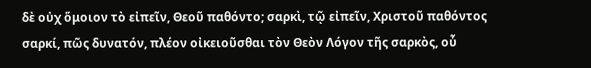δὲ οὐχ ὅμοιον τὸ εἰπεῖν, Θεοῦ παθόντο; σαρκὶ, τῷ εἰπεῖν, Χριστοῦ παθόντος σαρκί, πῶς δυνατόν, πλέον οἰκειοῦσθαι τὸν Θεὸν Λόγον τῆς σαρκὸς, οὗ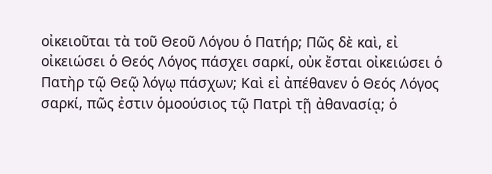οἰκειοῦται τὰ τοῦ Θεοῦ Λόγου ὁ Πατήρ; Πῶς δὲ καὶ, εἰ οἰκειώσει ὁ Θεός Λόγος πάσχει σαρκί, οὐκ ἔσται οἰκειώσει ὁ Πατὴρ τῷ Θεῷ λόγῳ πάσχων; Καὶ εἰ ἀπέθανεν ὁ Θεός Λόγος σαρκί, πῶς ἐστιν ὁμοούσιος τῷ Πατρὶ τῇ ἀθανασίᾳ; ὁ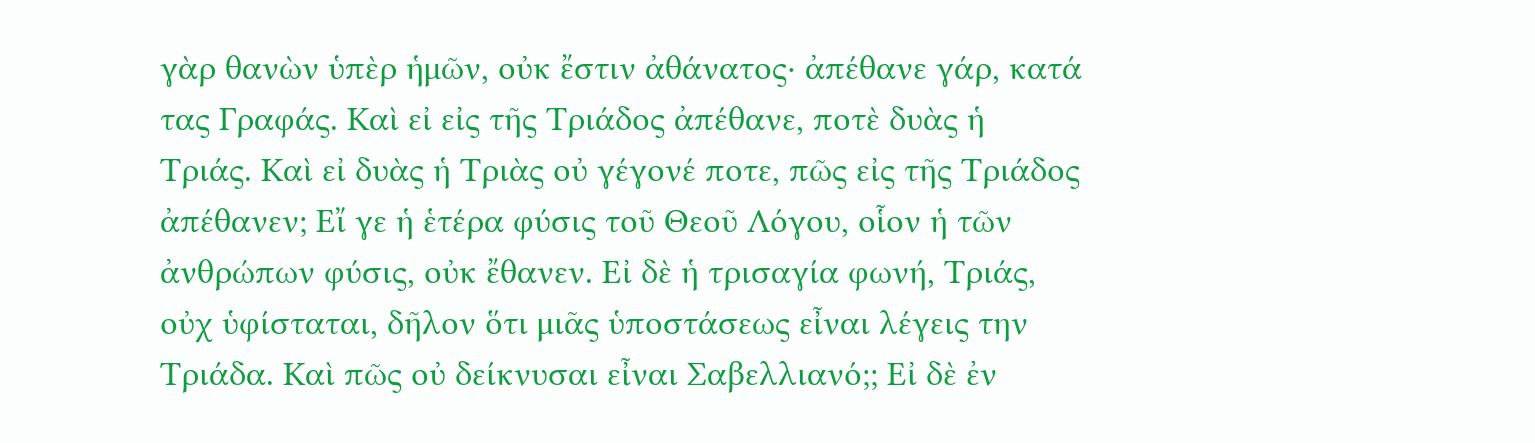γὰρ θανὼν ὑπὲρ ἡμῶν, οὐκ ἔστιν ἀθάνατος· ἀπέθανε γάρ, κατά τας Γραφάς. Καὶ εἰ εἰς τῆς Τριάδος ἀπέθανε, ποτὲ δυὰς ἡ Τριάς. Καὶ εἰ δυὰς ἡ Τριὰς οὐ γέγονέ ποτε, πῶς εἰς τῆς Τριάδος ἀπέθανεν; Εἴ γε ἡ ἑτέρα φύσις τοῦ Θεοῦ Λόγου, οἷον ἡ τῶν ἀνθρώπων φύσις, οὐκ ἔθανεν. Εἰ δὲ ἡ τρισαγία φωνή, Τριάς, οὐχ ὑφίσταται, δῆλον ὅτι μιᾶς ὑποστάσεως εἶναι λέγεις την Τριάδα. Καὶ πῶς οὐ δείκνυσαι εἶναι Σαβελλιανό;; Εἰ δὲ ἐν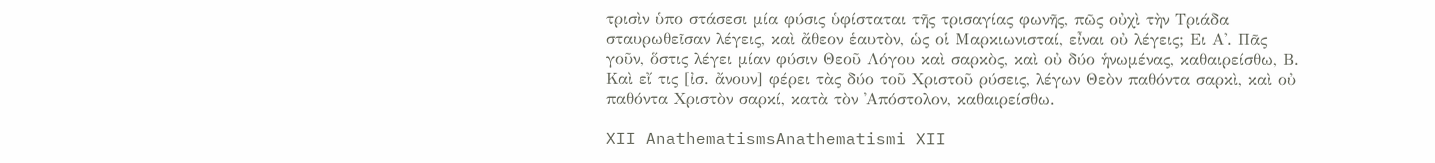τρισὶν ὑπο στάσεσι μία φύσις ὑφίσταται τῆς τρισαγίας φωνῆς, πῶς οὐχὶ τὴν Τριάδα σταυρωθεῖσαν λέγεις, καὶ ἄθεον ἑαυτὸν, ὡς οἱ Μαρκιωνισταί, εἶναι οὐ λέγεις; Ει Α'. Πᾶς γοῦν, ὅστις λέγει μίαν φύσιν Θεοῦ Λόγου καὶ σαρκὸς, καὶ οὐ δύο ἡνωμένας, καθαιρείσθω, Β. Καὶ εἴ τις [ἰσ. ἄνουν] φέρει τὰς δύο τοῦ Χριστοῦ ρύσεις, λέγων Θεὸν παθόντα σαρκὶ, καὶ οὐ παθόντα Χριστὸν σαρκί, κατὰ τὸν ᾿Απόστολον, καθαιρείσθω.

XII AnathematismsAnathematismi XII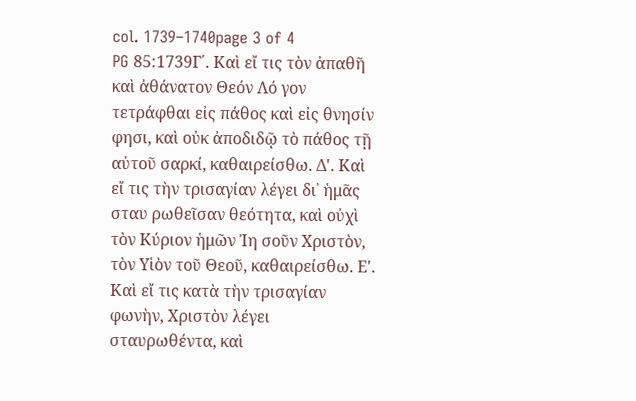col. 1739–1740page 3 of 4
PG 85:1739Γ΄. Καὶ εἴ τις τὸν ἀπαθῆ καὶ ἀθάνατον Θεόν Λό γον τετράφθαι εἰς πάθος καὶ εἰς θνησίν φησι, καὶ οὐκ ἀποδιδῷ τὸ πάθος τῇ αὐτοῦ σαρκί, καθαιρείσθω. Δ'. Καὶ εἴ τις τὴν τρισαγίαν λέγει δι᾿ ἡμᾶς σταυ ρωθεῖσαν θεότητα, καὶ οὐχὶ τὸν Κύριον ἡμῶν Ἰη σοῦν Χριστὸν, τὸν Υἱὸν τοῦ Θεοῦ, καθαιρείσθω. Ε'. Καὶ εἴ τις κατὰ τὴν τρισαγίαν φωνὴν, Χριστὸν λέγει σταυρωθέντα, καὶ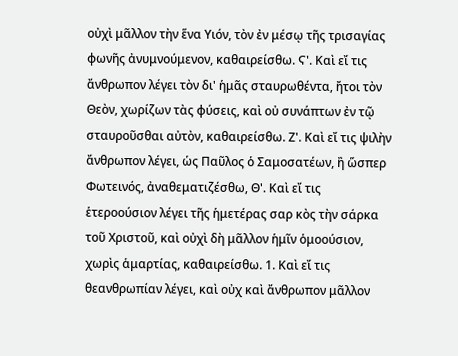οὐχὶ μᾶλλον τὴν ἕνα Υιόν, τὸν ἐν μέσῳ τῆς τρισαγίας φωνῆς ἀνυμνούμενον, καθαιρείσθω. Ϛ'. Καὶ εἴ τις ἄνθρωπον λέγει τὸν δι' ἡμᾶς σταυρωθέντα, ἤτοι τὸν Θεὸν, χωρίζων τὰς φύσεις, καὶ οὐ συνάπτων ἐν τῷ σταυροῦσθαι αὐτὸν, καθαιρείσθω. Ζ'. Καὶ εἴ τις ψιλὴν ἄνθρωπον λέγει, ὡς Παῦλος ὁ Σαμοσατέων, ἢ ὥσπερ Φωτεινός, ἀναθεματιζέσθω, Θ'. Καὶ εἴ τις ἑτεροούσιον λέγει τῆς ἡμετέρας σαρ κὸς τὴν σάρκα τοῦ Χριστοῦ, καὶ οὐχὶ δὴ μᾶλλον ἡμῖν ὁμοούσιον, χωρὶς ἁμαρτίας, καθαιρείσθω. 1. Καὶ εἴ τις θεανθρωπίαν λέγει, καὶ οὐχ καὶ ἄνθρωπον μᾶλλον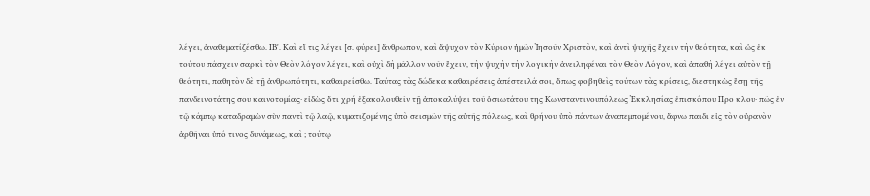λέγει, ἀναθεματίζέσθω. ΙΒ'. Καὶ εἴ τις λέγει [σ. φύρει] ἄνθρωπον, καὶ ἄψυχον τὸν Κύριον ἡμῶν Ἰησοῦν Χριστὸν, καὶ ἀντὶ ψυχῆς ἔχειν τὴν θεότητα, καὶ ὡς ἐκ τούτου πάσχειν σαρκὶ τὸν Θεὸν λόγον λέγει, καὶ οὐχὶ δὴ μᾶλλον νοῦν ἔχειν, τὴν ψυχὴν τὴν λογικὴν ἀνειληφέναι τὸν Θεὸν Λόγον, καὶ ἀπαθὴ λέγει αὐτὸν τῇ θεότητι, παθητὸν δὲ τῇ ἀνθρωπότητι, καθαιρείσθω. Ταύτας τὰς δώδεκα καθαιρέσεις ἀπέστειλά σοι, ὅπως φοβηθεὶς τούτων τὰς κρίσεις, διεστηκὼς ἔσῃ τῆς πανδεινοτάτης σου καινοτομίας· εἰδὼς ὅτι χρή ἐξακολουθεῖν τῇ ἀποκαλύψει τοῦ ὁσιωτάτου της Κωνσταντινουπόλεως Ἐκκλησίας ἐπισκόπου Προ κλου· πῶς ἐν τῷ κάμπῳ καταδραμὼν σὺν παντὶ τῷ λαῷ, κυματιζομένης ὑπὸ σεισμῶν τῆς αὐτῆς πόλεως, καὶ θρήνου ὑπὸ πάντων ἀναπεμπομένου, ἄφνω παιδι εἰς τὸν οὐρανὸν ἀρθῆναι ὑπό τινος δυνάμεως, καὶ ; τούτῳ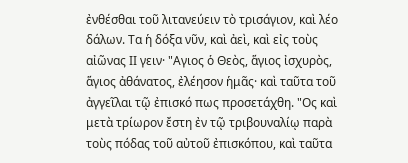ἐνθέσθαι τοῦ λιτανεύειν τὸ τρισάγιον, καὶ λέο δάλων. Τα ἡ δόξα νῦν, καὶ ἀεὶ, καὶ εἰς τοὺς αἰῶνας ΙΙ γειν· "Αγιος ὁ Θεὸς, ἅγιος ἰσχυρὸς, ἅγιος ἀθάνατος, ἐλέησον ἡμᾶς· καὶ ταῦτα τοῦ ἀγγεῖλαι τῷ ἐπισκό πως προσετάχθη. "Ος καὶ μετὰ τρίωρον ἔστη ἐν τῷ τριβουναλίῳ παρὰ τοὺς πόδας τοῦ αὐτοῦ ἐπισκόπου, καὶ ταῦτα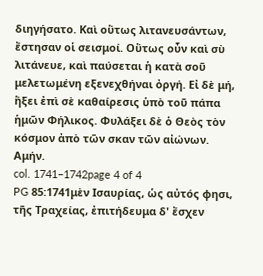διηγήσατο. Καὶ οὕτως λιτανευσάντων, ἔστησαν οἱ σεισμοί. Οὕτως οὖν καὶ σὺ λιτάνευε, καὶ παύσεται ἡ κατὰ σοῦ μελετωμένη εξενεχθήναι ὀργή. Εἰ δὲ μή, ἥξει ἐπὶ σὲ καθαίρεσις ὑπὸ τοῦ πάπα ἡμῶν Φήλικος. Φυλάξει δὲ ὁ Θεὸς τὸν κόσμον ἀπὸ τῶν σκαν τῶν αἰώνων. Αμήν.
col. 1741–1742page 4 of 4
PG 85:1741μὲν Ισαυρίας, ὡς αὐτός φησι, τῆς Τραχείας, ἐπιτήδευμα δ' ἔσχεν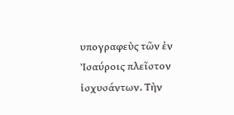υπογραφεὺς τῶν ἐν Ἰσαύροις πλεῖστον ἰσχυσάντων. Τὴν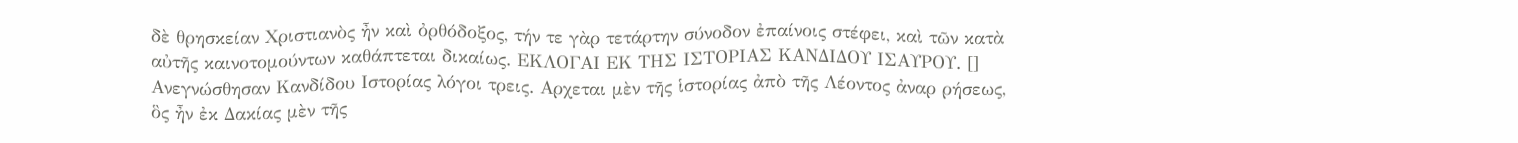δὲ θρησκείαν Χριστιανὸς ἦν καὶ ὀρθόδοξος, τήν τε γὰρ τετάρτην σύνοδον ἐπαίνοις στέφει, καὶ τῶν κατὰ αὐτῆς καινοτομούντων καθάπτεται δικαίως. ΕΚΛΟΓΑΙ ΕΚ ΤΗΣ ΙΣΤΟΡΙΑΣ ΚΑΝΔΙΔΟΥ ΙΣΑΥΡΟΥ. [] Ανεγνώσθησαν Κανδίδου Ιστορίας λόγοι τρεις. Αρχεται μὲν τῆς ἱστορίας ἀπὸ τῆς Λέοντος ἀναρ ρήσεως, ὃς ἦν ἐκ Δακίας μὲν τῆς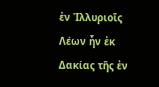ἐν Ἰλλυριοῖς Λέων ἦν ἐκ Δακίας τῆς ἐν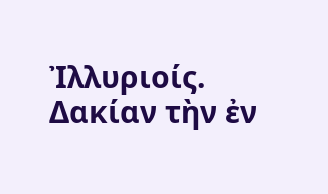Ἰλλυριοίς. Δακίαν τὴν ἐν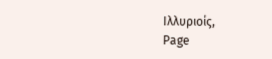Ιλλυριοίς,
Page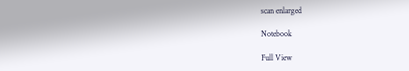scan enlarged

Notebook

Full View